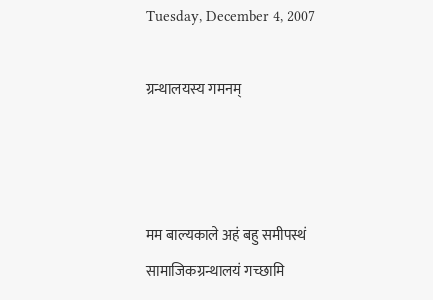Tuesday, December 4, 2007

ग्रन्थालयस्य गमनम्



मम बाल्यकाले अहं बहु समीपस्थं सामाजिकग्रन्थालयं गच्छामि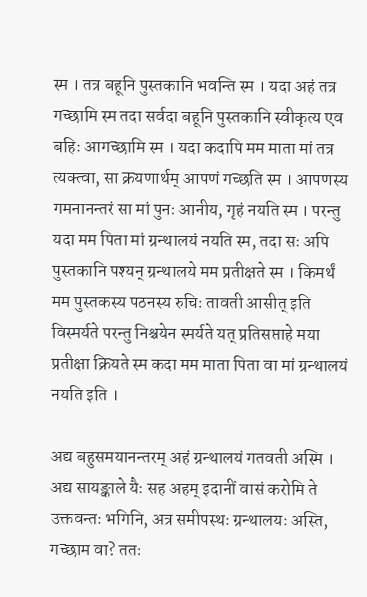स्म । तत्र बहूनि पुस्तकानि भवन्ति स्म । यदा अहं तत्र गच्छामि स्म तदा सर्वदा बहूनि पुस्तकानि स्वीकृत्य एव बहिः आगच्छामि स्म । यदा कदापि मम माता मां तत्र त्यक्त्वा, सा क्रयणार्थम् आपणं गच्छति स्म । आपणस्य गमनानन्तरं सा मां पुनः आनीय, गृहं नयति स्म । परन्तु यदा मम पिता मां ग्रन्थालयं नयति स्म, तदा सः अपि पुस्तकानि पश्यन् ग्रन्थालये मम प्रतीक्षते स्म । किमर्थं मम पुस्तकस्य पठनस्य रुचिः तावती आसीत् इति विस्मर्यते परन्तु निश्चयेन स्मर्यते यत् प्रतिसप्ताहे मया प्रतीक्षा क्रियते स्म कदा मम माता पिता वा मां ग्रन्थालयं नयति इति ।

अद्य बहुसमयानन्तरम् अहं ग्रन्थालयं गतवती अस्मि । अद्य सायङ्काले यैः सह अहम् इदानीं वासं करोमि ते उक्तवन्तः भगिनि, अत्र समीपस्थः ग्रन्थालयः अस्ति, गच्छाम वा? ततः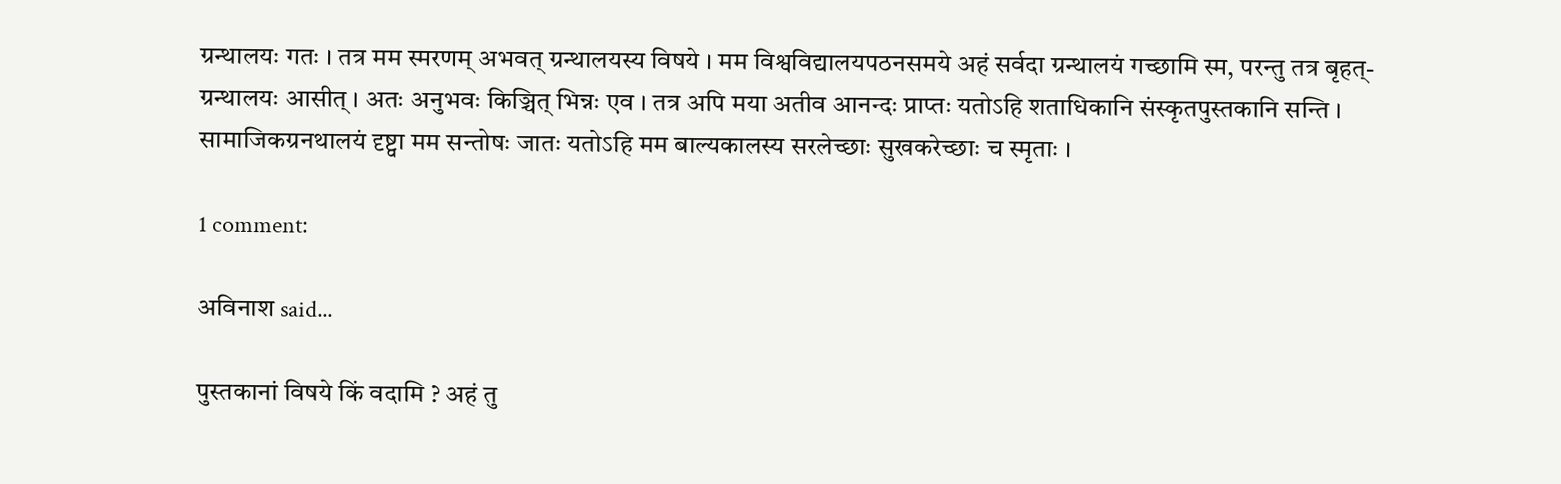ग्रन्थालयः गतः । तत्र मम स्मरणम् अभवत् ग्रन्थालयस्य विषये । मम विश्वविद्यालयपठनसमये अहं सर्वदा ग्रन्थालयं गच्छामि स्म, परन्तु तत्र बृहत्- ग्रन्थालयः आसीत् । अतः अनुभवः किञ्चित् भिन्नः एव । तत्र अपि मया अतीव आनन्दः प्राप्तः यतोऽहि शताधिकानि संस्कृतपुस्तकानि सन्ति । सामाजिकग्रनथालयं दृष्ट्वा मम सन्तोषः जातः यतोऽहि मम बाल्यकालस्य सरलेच्छाः सुखकरेच्छाः च स्मृताः ।

1 comment:

अविनाश said...

पुस्तकानां विषये किं वदामि ? अहं तु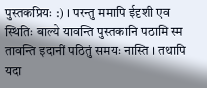पुस्तकप्रियः :) । परन्तु ममापि ईदृशी एव स्थितिः बाल्ये यावन्ति पुस्तकानि पठामि स्म तावन्ति इदानीं पठितुं समयः नास्ति । तथापि यदा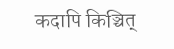कदापि किञ्चित्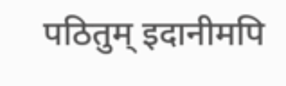पठितुम् इदानीमपि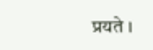प्रयते ।